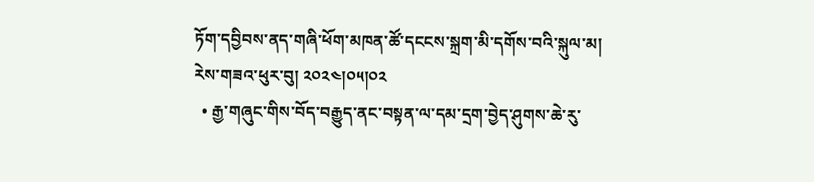ཏོག་དབྱིབས་ནད་གཞི་ཕོག་མཁན་ཚོ་དངངས་སྐྲག་མི་དགོས་བའི་སྐུལ་མ།
རེས་གཟའ་ཕུར་བུ། ༢༠༢༤།༠༥།༠༢
  • རྒྱ་གཞུང་གིས་བོད་བརྒྱུད་ནང་བསྟན་ལ་དམ་དྲག་བྱེད་ཤུགས་ཆེ་རུ་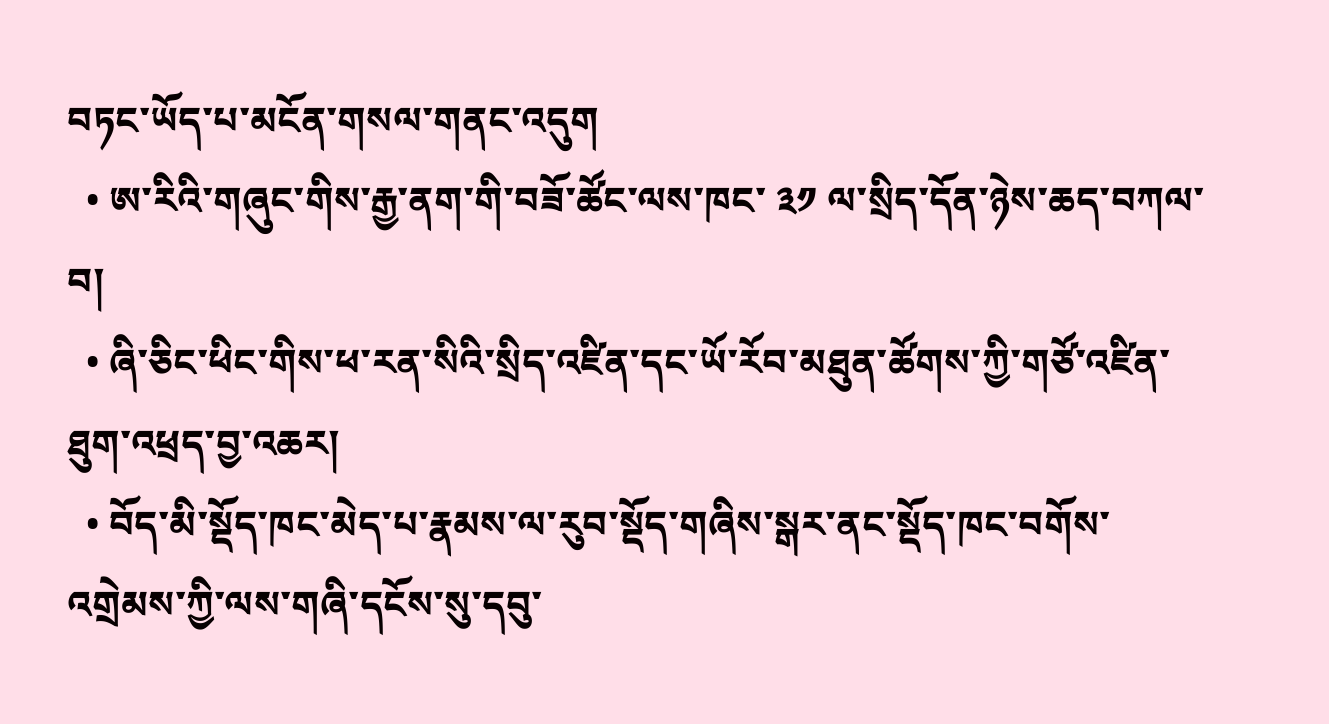བཏང་ཡོད་པ་མངོན་གསལ་གནང་འདུག
  • ཨ་རིའི་གཞུང་གིས་རྒྱ་ནག་གི་བཟོ་ཚོང་ལས་ཁང་ ༣༡ ལ་སྲིད་དོན་ཉེས་ཆད་བཀལ་བ།
  • ཞི་ཅིང་ཕིང་གིས་ཕ་རན་སིའི་སྲིད་འཛིན་དང་ཡོ་རོབ་མཐུན་ཚོགས་ཀྱི་གཙོ་འཛིན་ཐུག་འཕྲད་བྱ་འཆར།
  • བོད་མི་སྡོད་ཁང་མེད་པ་རྣམས་ལ་རུབ་སྡོད་གཞིས་སྒར་ནང་སྡོད་ཁང་བགོས་འགྲེམས་ཀྱི་ལས་གཞི་དངོས་སུ་དབུ་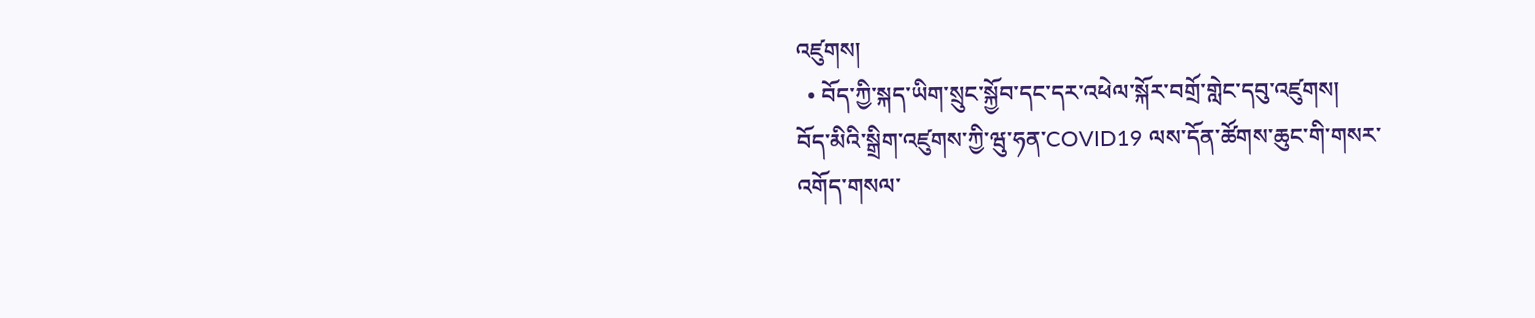འཛུགས།
  • བོད་ཀྱི་སྐད་ཡིག་སྲུང་སྐྱོབ་དང་དར་འཕེལ་སྐོར་བགྲོ་གླེང་དབུ་འཛུགས།
བོད་མིའི་སྒྲིག་འཛུགས་ཀྱི་ཝུ་ཧན་COVID19 ལས་དོན་ཚོགས་ཆུང་གི་གསར་འགོད་གསལ་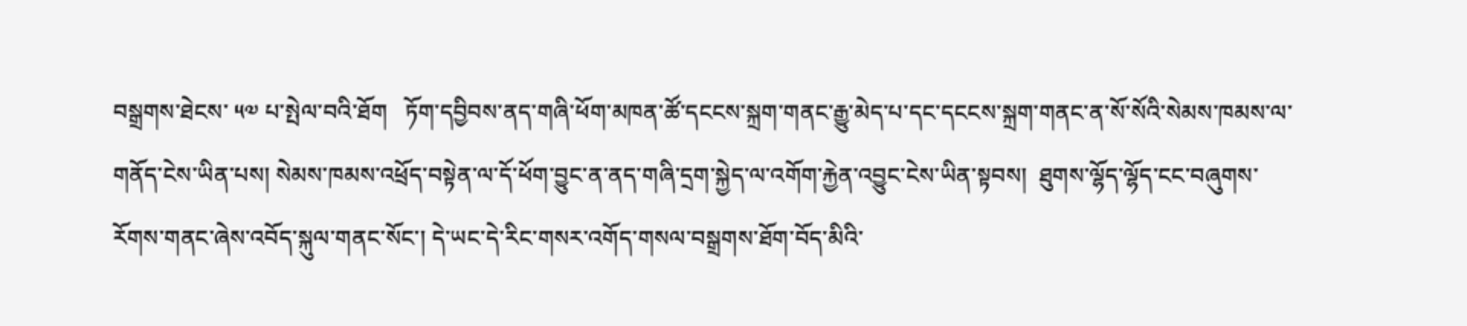བསྒྲགས་ཐེངས་ ༥༧ པ་སྤེལ་བའི་ཐོག   ཏོག་དབྱིབས་ནད་གཞི་ཕོག་མཁན་ཚོ་དངངས་སྐྲག་གནང་རྒྱུ་མེད་པ་དང་དངངས་སྐྲག་གནང་ན་སོ་སོའི་སེམས་ཁམས་ལ་གནོད་ངེས་ཡིན་པས། སེམས་ཁམས་འཕྲོད་བསྟེན་ལ་དོ་ཕོག་བྱུང་ན་ནད་གཞི་དྲག་སྐྱེད་ལ་འགོག་རྐྱེན་འབྱུང་ངེས་ཡིན་སྟབས།  ཐུགས་ལྷོད་ལྷོད་ངང་བཞུགས་རོགས་གནང་ཞེས་འབོད་སྐུལ་གནང་སོང་། དེ་ཡང་དེ་རིང་གསར་འགོད་གསལ་བསྒྲགས་ཐོག་བོད་མིའི་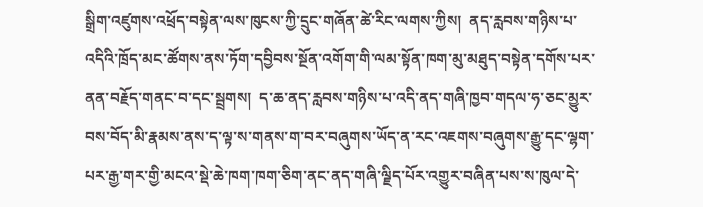སྒྲིག་འཛུགས་འཕྲོད་བསྟེན་ལས་ཁུངས་ཀྱི་དྲུང་གཞོན་ཚེ་རིང་ལགས་ཀྱིས།  ནད་རླབས་གཉིས་པ་འདིའི་ཁྲོད་མང་ཚོགས་ནས་ཏོག་དབྱིབས་སྔོན་འགོག་གི་ལམ་སྟོན་ཁག་མུ་མཐུད་བསྟེན་དགོས་པར་ནན་བརྗོད་གནང་བ་དང་སྦྲགས།  ད་ཆ་ནད་རླབས་གཉིས་པ་འདི་ནད་གཞི་ཁྱབ་གདལ་ཧ་ཅང་མྱུར་བས་བོད་མི་རྣམས་ནས་ད་ལྟ་ས་གནས་ག་བར་བཞུགས་ཡོད་ན་རང་འཇགས་བཞུགས་རྒྱུ་དང་ལྷག་པར་རྒྱ་གར་གྱི་མངའ་སྡེ་ཆེ་ཁག་ཁག་ཅིག་ནང་ནད་གཞི་ལྗིད་པོར་འགྱུར་བཞིན་པས་ས་ཁུལ་དེ་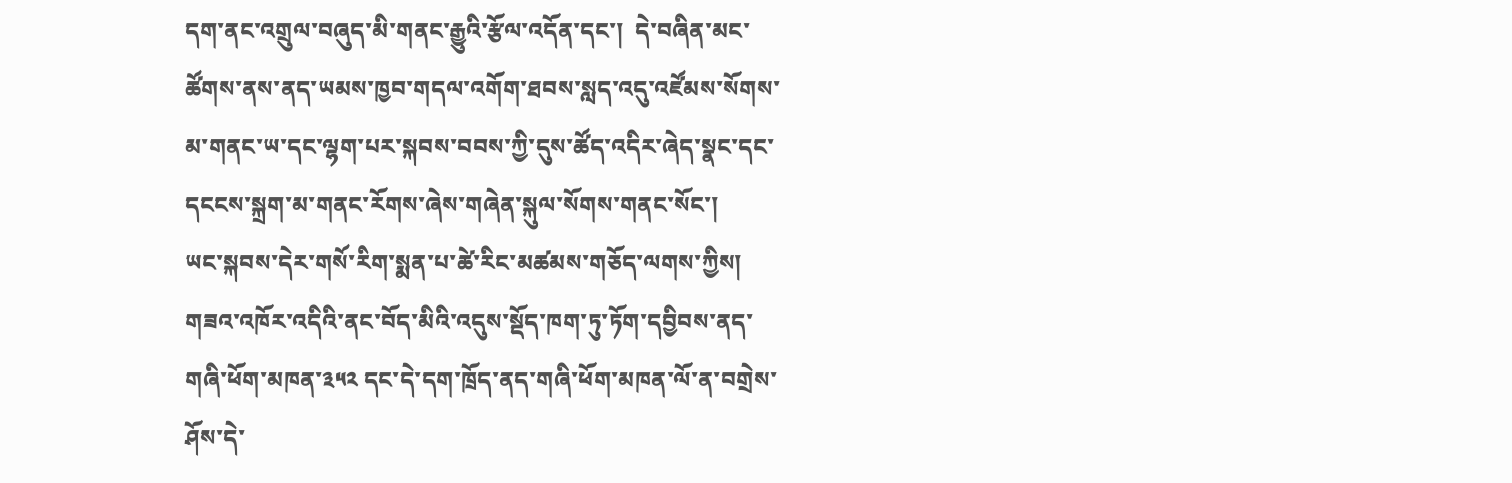དག་ནང་འགྲུལ་བཞུད་མི་གནང་རྒྱུའི་རྩོལ་འདོན་དང་།  དེ་བཞིན་མང་ཚོགས་ནས་ནད་ཡམས་ཁྱབ་གདལ་འགོག་ཐབས་སླད་འདུ་འཛོམས་སོགས་མ་གནང་ཡ་དང་ལྷག་པར་སྐབས་བབས་ཀྱི་དུས་ཚོད་འདིར་ཞེད་སྣང་དང་དངངས་སྐྲག་མ་གནང་རོགས་ཞེས་གཞེན་སྐུལ་སོགས་གནང་སོང་།
ཡང་སྐབས་དེར་གསོ་རིག་སྨན་པ་ཚེ་རིང་མཚམས་གཅོད་ལགས་ཀྱིས།  གཟའ་འཁོར་འདིའི་ནང་བོད་མིའི་འདུས་སྡོད་ཁག་ཏུ་ཏོག་དབྱིབས་ནད་གཞི་ཕོག་མཁན་༣༥༢ དང་དེ་དག་ཁྲོད་ནད་གཞི་ཕོག་མཁན་ལོ་ན་བགྲེས་ཤོས་དེ་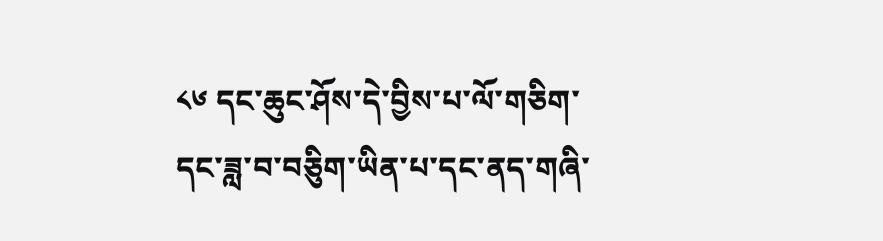༨༦ དང་ཆུང་ཤོས་དེ་བྱིས་པ་ལོ་གཅིག་དང་ཟླ་བ་བཅིུག་ཡིན་པ་དང་ནད་གཞི་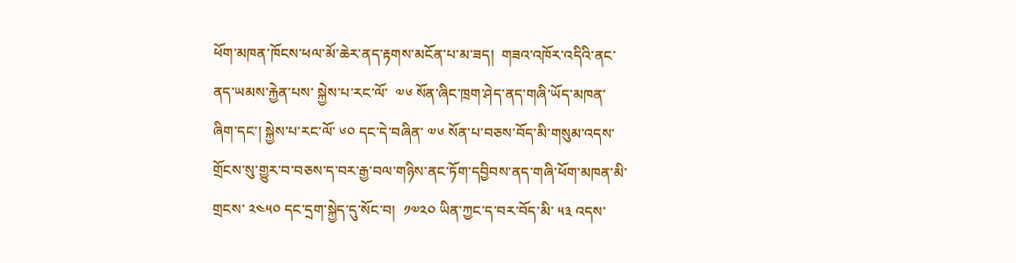ཕོག་མཁན་ཁོངས་ཕལ་མོ་ཆེར་ནད་རྟགས་མངོན་པ་མ་ཟད།  གཟའ་འཁོར་འདིའི་ནང་ནད་ཡམས་རྐྱེན་པས་ སྐྱེས་པ་རང་ལོ་  ༧༦ སོན་ཞིང་ཁྲག་ཤེད་ནད་གཞི་ཡོད་མཁན་ཞིག་དང་། སྐྱེས་པ་རང་ལོ་ ༦༠ དང་དེ་བཞིན་ ༧༦ སོན་པ་བཅས་བོད་མི་གསུམ་འདས་གྲོངས་སུ་གྱུར་བ་བཅས་ད་བར་རྒྱ་བལ་གཉིས་ནང་ཏོག་དབྱིབས་ནད་གཞི་ཕོག་མཁན་མི་གྲངས་ ༢༤༥༠ དང་དྲག་སྐྱེད་དུ་སོང་བ།  ༡༧༢༠ ཡིན་ཀྱང་ད་བར་བོད་མི་ ༥༣ འདས་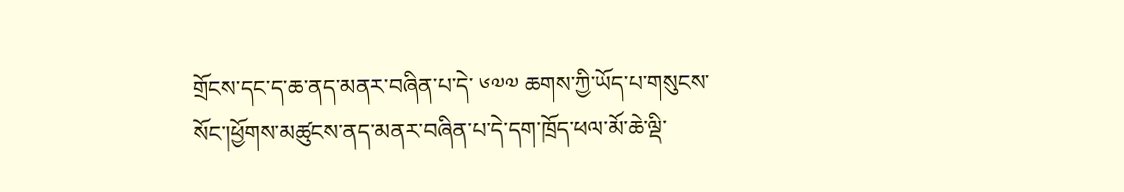གྲོངས་དང་ད་ཆ་ནད་མནར་བཞིན་པ་དེ་ ༦༧༧ ཆགས་ཀྱི་ཡོད་པ་གསུངས་སོང་།ཕྱོགས་མཚུངས་ནད་མནར་བཞིན་པ་དེ་དག་ཁྲོད་ཕལ་མོ་ཆེ་ལྡི་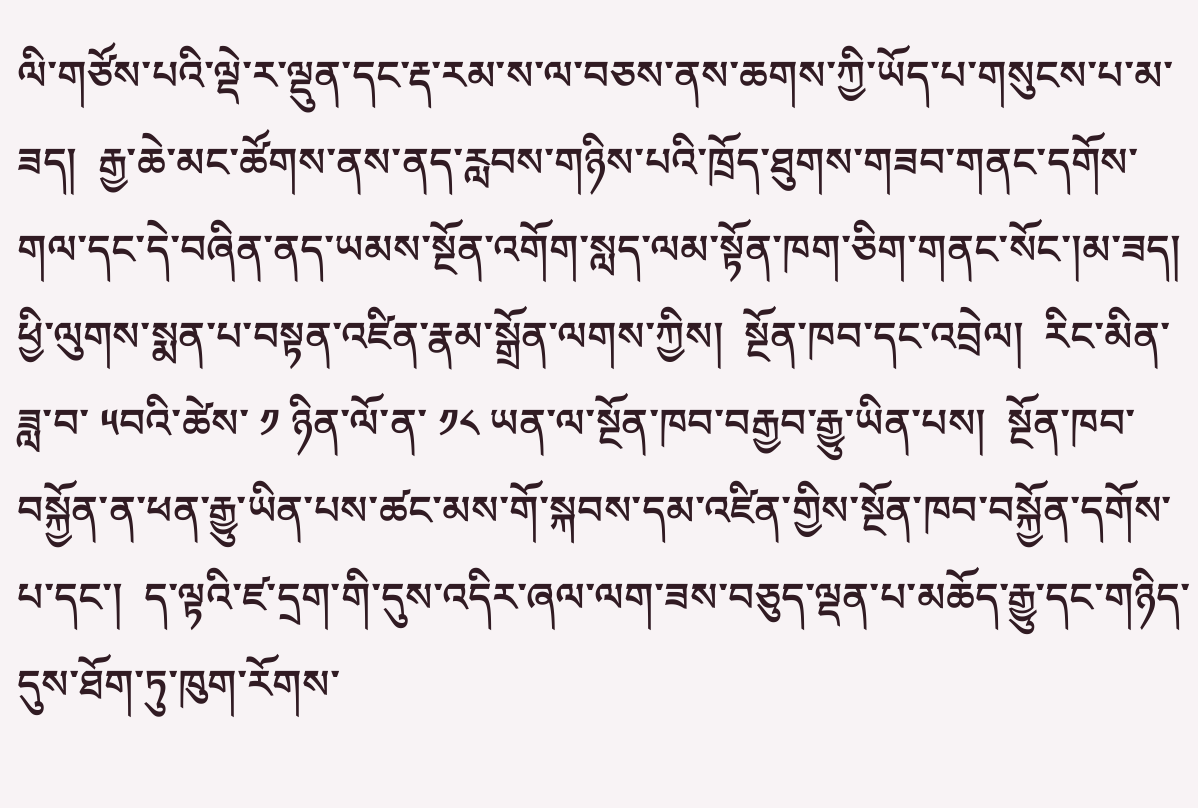ལི་གཙོས་པའི་ལྡེ་ར་ལྡུན་དང་རྡ་རམ་ས་ལ་བཅས་ནས་ཆགས་ཀྱི་ཡོད་པ་གསུངས་པ་མ་ཟད།  རྒྱ་ཆེ་མང་ཚོགས་ནས་ནད་རླབས་གཉིས་པའི་ཁྲོད་ཐུགས་གཟབ་གནང་དགོས་གལ་དང་དེ་བཞིན་ནད་ཡམས་སྔོན་འགོག་སླད་ལམ་སྟོན་ཁག་ཅིག་གནང་སོང་།མ་ཟད།  ཕྱི་ལུགས་སྨན་པ་བསྟན་འཛིན་རྣམ་སྒྲོན་ལགས་ཀྱིས།  སྔོན་ཁབ་དང་འབྲེལ།  རིང་མིན་ཟླ་བ་ ༥བའི་ཚེས་ ༡ ཉིན་ལོ་ན་ ༡༨ ཡན་ལ་སྔོན་ཁབ་བརྒྱབ་རྒྱུ་ཡིན་པས།  སྔོན་ཁབ་བསྐྱོན་ན་ཕན་རྒྱུ་ཡིན་པས་ཚང་མས་གོ་སྐབས་དམ་འཛིན་གྱིས་སྔོན་ཁབ་བསྐྱོན་དགོས་པ་དང་།  ད་ལྟའི་ཛ་དྲག་གི་དུས་འདིར་ཞལ་ལག་ཟས་བཅུད་ལྡན་པ་མཆོད་རྒྱུ་དང་གཉིད་དུས་ཐོག་ཏུ་ཁུག་རོགས་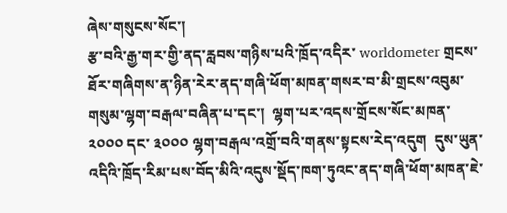ཞེས་གསུངས་སོང་།
རྩ་བའི་རྒྱ་གར་གྱི་ནད་རླབས་གཉིས་པའི་ཁྲོད་འདིར་ worldometer གྲངས་ཐོར་གཞིགས་ན་ཉིན་རེར་ནད་གཞི་ཕོག་མཁན་གསར་བ་མི་གྲངས་འབུམ་གསུམ་ལྷག་བརྒལ་བཞིན་པ་དང་།  ལྷག་པར་འདས་གྲོངས་སོང་མཁན་ ༢༠༠༠ དང་ ༣༠༠༠ ལྷག་བརྒལ་འགྲོ་བའི་གནས་སྟངས་རེད་འདུག  དུས་ཡུན་འདིའི་ཁྲོད་རིམ་པས་བོད་མིའི་འདུས་སྡོད་ཁག་ཏུའང་ནད་གཞི་ཕོག་མཁན་ཇེ་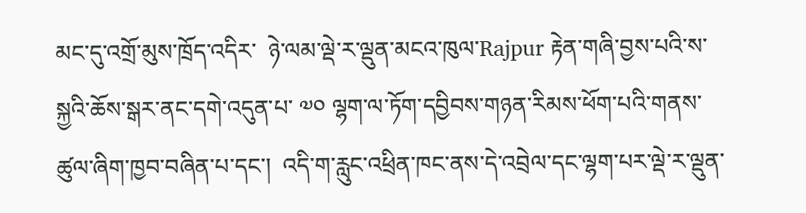མང་དུ་འགྲོ་མུས་ཁྲོད་འདིར་  ཉེ་ལམ་ལྡེ་ར་ལྡུན་མངའ་ཁུལ་Rajpur རྟེན་གཞི་བྱས་པའི་ས་སྐྱའི་ཆོས་སྒར་ནང་དགེ་འདུན་པ་ ༧༠ ལྷག་ལ་ཏོག་དབྱིབས་གཉན་རིམས་ཕོག་པའི་གནས་ཚུལ་ཞིག་ཁྱབ་བཞིན་པ་དང་།  འདི་ག་རླུང་འཕྲིན་ཁང་ནས་དེ་འབྲེལ་དང་ལྷག་པར་ལྡེ་ར་ལྡུན་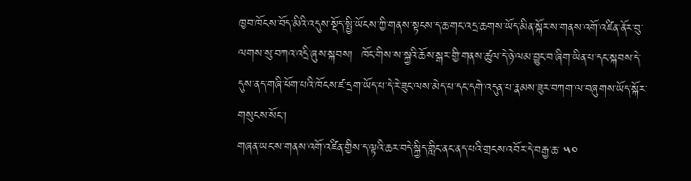ཁྱབ་ཁོངས་བོད་མིའི་འདུས་སྡོད་སྤྱི་ཡོངས་ཀྱི་གནས་སྟངས་ད་ཆ་གང་འདྲ་ཆགས་ཡོད་མིན་སྐོར་ས་གནས་འགོ་འཛིན་ནོར་བུ་ལགས་སུ་བཀའ་འདྲི་ཞུས་སྐབས།  ཁོང་གིས་ས་སྐྱའི་ཆོས་སྒར་གྱི་གནས་ཚུལ་དེ་ཉེ་ལམ་བྱུང་བ་ཞིག་ཡིན་པ་དང་སྐབས་དེ་དུས་ནད་གཞི་ཕོག་པའི་ཁོངས་ཛ་དྲག་ཡོད་པ་དེ་རེ་ཟུང་ལས་མེད་པ་དང་དགེ་འདུན་པ་རྣམས་ཟུར་བཀག་ལ་བཞུགས་ཡོད་སྐོར་གསུངས་སོང་།
གཞན་ཡང་ས་གནས་འགོ་འཛིན་གྱིས་ད་ལྟའི་ཆར་བདེ་སྐྱིད་གླིང་ནང་ནད་པའི་གྲངས་འབོར་དེ་བརྒྱ་ཆ་ ༥༠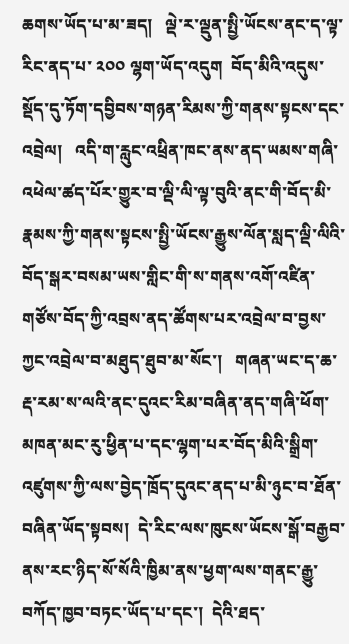ཆགས་ཡོད་པ་མ་ཟད།   ལྡེ་ར་ལྡུན་སྤྱི་ཡོངས་ནང་ད་ལྟ་རིང་ནད་པ་ ༢༠༠ ལྷག་ཡོད་འདུག  བོད་མིའི་འདུས་སྡོད་དུ་ཏོག་དབྱིབས་གཉན་རིམས་ཀྱི་གནས་སྟངས་དང་འབྲེལ།   འདི་ག་རླུང་འཕྲིན་ཁང་ནས་ནད་ཡམས་གཞི་འཕེལ་ཚད་པོར་གྱུར་བ་ལྡི་ལི་ལྟ་བུའི་ནང་གི་བོད་མི་རྣམས་ཀྱི་གནས་སྟངས་སྤྱི་ཡོངས་རྒྱུས་ལོན་སླད་ལྡི་ལིའི་བོད་སྒར་བསམ་ཡས་གླིང་གི་ས་གནས་འགོ་འཛིན་གཙོས་བོད་ཀྱི་འབྲས་ནད་ཚོགས་པར་འབྲེལ་བ་བྱས་ཀྱང་འབྲེལ་བ་མཐུད་ཐུབ་མ་སོང་།   གཞན་ཡང་ད་ཆ་རྡ་རམ་ས་ལའི་ནང་དུའང་རིམ་བཞིན་ནད་གཞི་ཕོག་མཁན་མང་རུ་ཕྱིན་པ་དང་ལྷག་པར་བོད་མིའི་སྒྲིག་འཛུགས་ཀྱི་ལས་བྱེད་ཁྲོད་དུའང་ནད་པ་མི་ཉུང་བ་ཐོན་བཞིན་ཡོད་སྟབས།  དེ་རིང་ལས་ཁུངས་ཡོངས་སྒོ་བརྒྱབ་ནས་རང་ཉིད་སོ་སོའི་ཁྱིམ་ནས་ཕྱག་ལས་གནང་རྒྱུ་བཀོད་ཁྱབ་བཏང་ཡོད་པ་དང་།  དེའི་ཐད་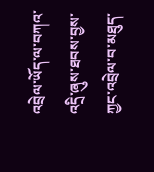འབྲེལ་ཡོད་ལ་བཀའ་འདྲི་ཞུས་ཐབས་བྱས་ཀྱང་འབྲེལ་བ་མཐུད་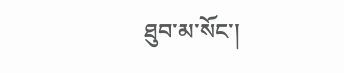ཐུབ་མ་སོང་།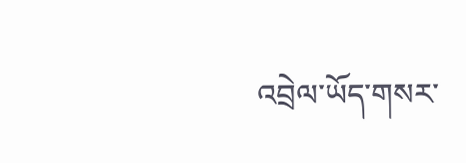འབྲེལ་ཡོད་གསར་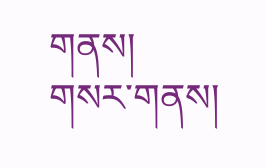གནས།
གསར་གནས།